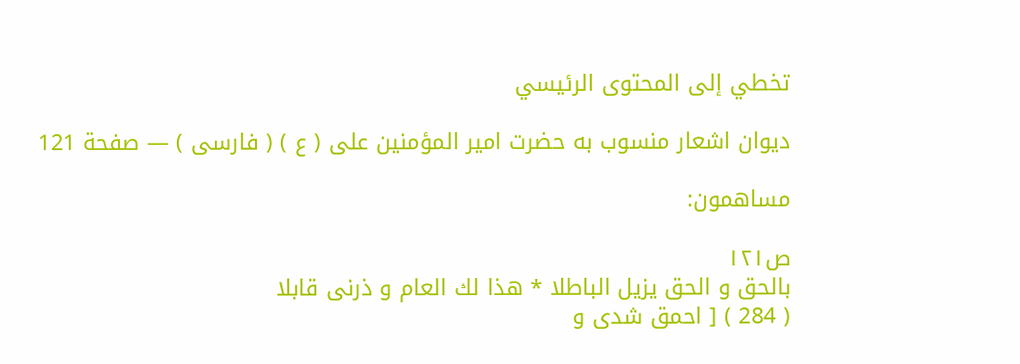تخطي إلى المحتوى الرئيسي

ديوان اشعار منسوب به حضرت امير المؤمنين على ( ع ) ( فارسى ) — صفحة 121

مساهمون:

ص١٢١
بالحق و الحق يزيل الباطلا * هذا لك العام و ذرنى قابلا
( 284 ) [ احمق شدى و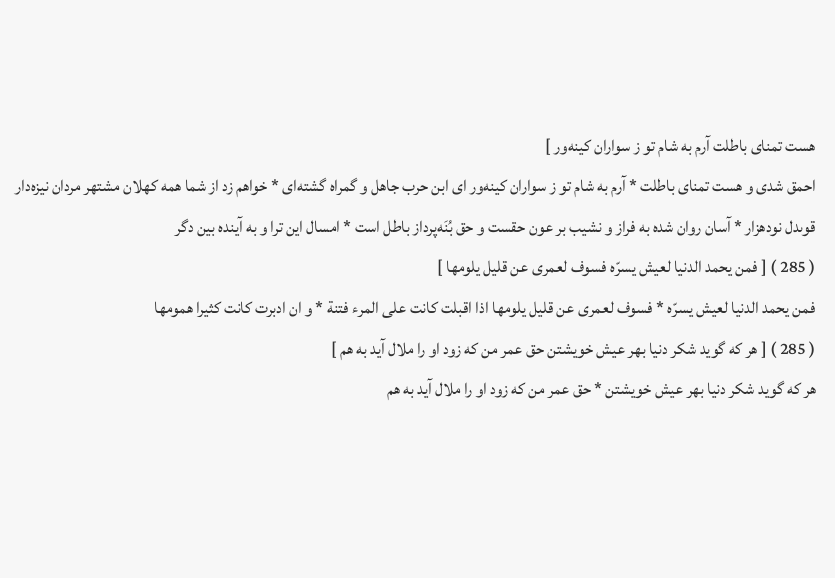هست تمناى باطلت آرم به شام تو ز سواران كينه‌ور ]
احمق شدى و هست تمناى باطلت * آرم به شام تو ز سواران كينه‌ور اى ابن حرب جاهل و گمراه گشته‌اى * خواهم زد از شما همه كهلان مشتهر مردان نيزه‌دار قوىدل نودهزار * آسان روان شده به فراز و نشيب بر عون حقست و حق بُنَه‌پرداز باطل است * امسال اين ترا و به آينده بين دگر
( 285 ) [ فمن يحمد الدنيا لعيش يسرّه فسوف لعمرى عن قليل يلومها ]
فمن يحمد الدنيا لعيش يسرّه * فسوف لعمرى عن قليل يلومها اذا اقبلت كانت على المرء فتنة * و ان ادبرت كانت كثيرا همومها
( 285 ) [ هر كه گويد شكر دنيا بهر عيش خويشتن حق عمر من كه زود او را ملال آيد به هم ]
هر كه گويد شكر دنيا بهر عيش خويشتن * حق عمر من كه زود او را ملال آيد به هم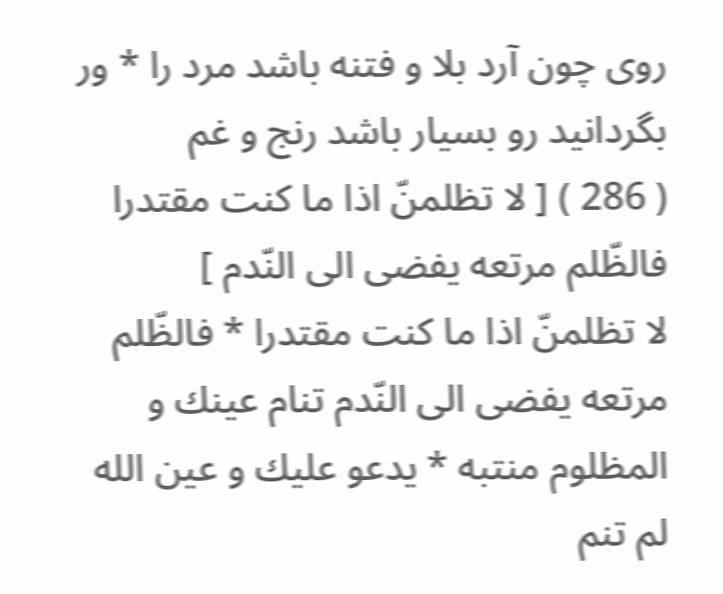روى چون آرد بلا و فتنه باشد مرد را * ور بگردانيد رو بسيار باشد رنج و غم
( 286 ) [ لا تظلمنّ اذا ما كنت مقتدرا فالظّلم مرتعه يفضى الى النّدم ]
لا تظلمنّ اذا ما كنت مقتدرا * فالظّلم مرتعه يفضى الى النّدم تنام عينك و المظلوم منتبه * يدعو عليك و عين الله لم تنم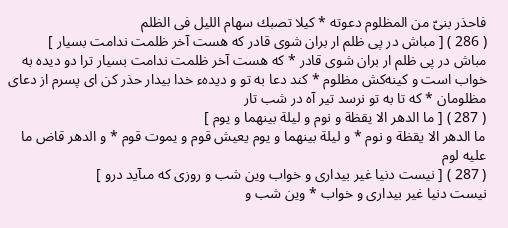فاحذر بنىّ من المظلوم دعوته * كيلا تصبك سهام الليل فى الظلم
( 286 ) [ مباش در پى ظلم ار بران شوى قادر كه هست آخر ظلمت ندامت بسيار ]
مباش در پى ظلم ار بران شوى قادر * كه هست آخر ظلمت ندامت بسيار ترا دو ديده به خواب است و كينه‌كش مظلوم * كند دعا به تو و ديدهء خدا بيدار حذر كن اى پسرم از دعاى مظلومان * كه تا به تو نرسد تير آه در شب تار
( 287 ) [ ما الدهر الا يقظة و نوم و ليلة بينهما و يوم ]
ما الدهر الا يقظة و نوم * و ليلة بينهما و يوم يعيش قوم و يموت قوم * و الدهر قاض ما عليه لوم
( 287 ) [ نيست دنيا غير بيدارى و خواب وين شب و روزى كه مىآيد درو ]
نيست دنيا غير بيدارى و خواب * وين شب و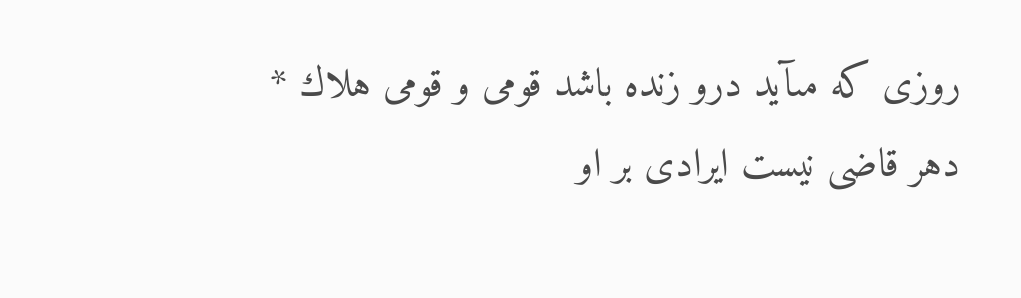روزى كه مىآيد درو زنده باشد قومى و قومى هلاك * دهر قاضى نيست ايرادى بر او